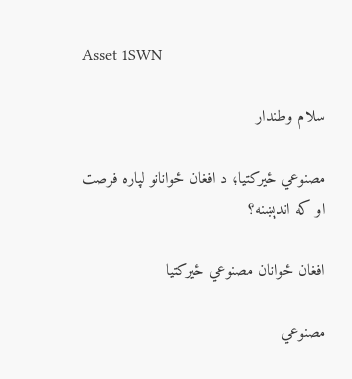Asset 1SWN

سلام وطندار

مصنوعي ځیرکتیا؛ د افغان ځوانانو لپاره فرصت او که اندېښنه؟

افغان ځوانان مصنوعي ځیرکتیا

مصنوعي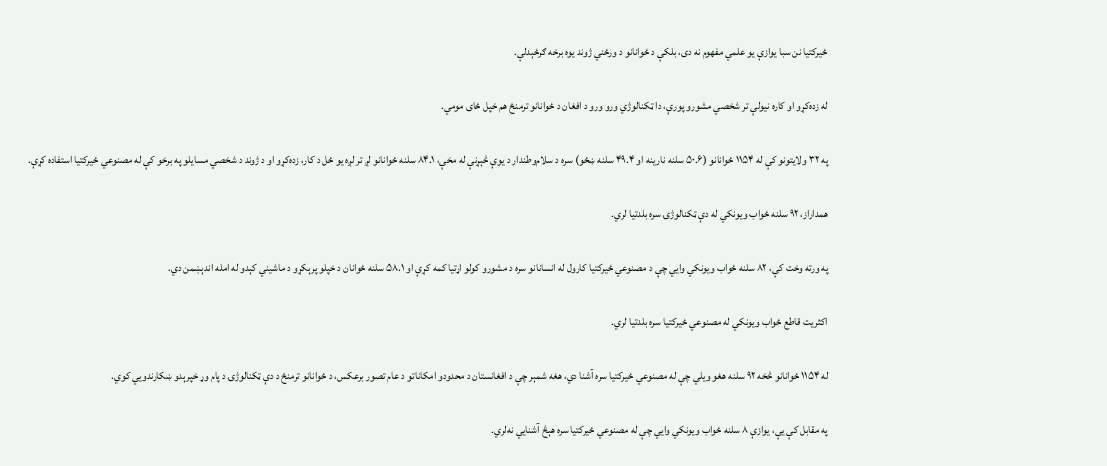ځیرکتیا نن سبا یوازې یو علمي مفهوم نه دی، بلکې د ځوانانو د ورځني ژوند یوه برخه ګرځېدلې.

له زده‌کړو او کاره نیولې تر شخصي مشورو پورې، دا ټکنالوژي ورو ورو د افغان د ځوانانو ترمنځ هم خپل ځای مومي.

په ۳۲ ولایتونو کې له ۱۱۵۴ ځوانانو (۵۰.۶ سلنه نارینه او ۴۹.۴ سلنه ښځو) سره د سلام‌وطندار د یوې څېړنې له مخې، ۸۴.۱ سلنه ځوانانو لږ تر لږه یو ځل د کار، زده‌کړو او د ژوند د شخصي مسایلو په برخو کې له مصنوعي ځیرکتیا استفاده کړې.

همداراز، ۹۲ سلنه ځواب ویونکي له دې ټکنالوژۍ سره بلدتیا لري.

په ورته وخت کې، ۸۲ سلنه ځواب ویونکي وایي چې د مصنوعي ځیرکتیا کارول له انسانانو سره د مشورو کولو اړتیا کمه کړې او ۵۸.۱ سلنه ځوانان د خپلو پرېکړو د ماشیني کېدو له امله اندېښمن دي.

اکثریت قاطع ځواب ویونکي له مصنوعي ځیرکتیا سره بلدتیا لري.

له ۱۱۵۴ ځوانانو څخه ۹۲ سلنه هغو ویلي چې له مصنوعي ځیرکتیا سره آشنا دي، هغه شمېر چې د افغانستان د محدودو امکاناتو د عام تصور برعکس، د ځوانانو ترمنځ د دې ټکنالوژۍ د پام وړ خپرېدو ښکارندویي کوي.

په مقابل کې یې، یوازې ۸ سلنه ځواب ویونکي وایي چې له مصنوعي ځیرکتیا سره هېڅ آشنایي نه‌لري.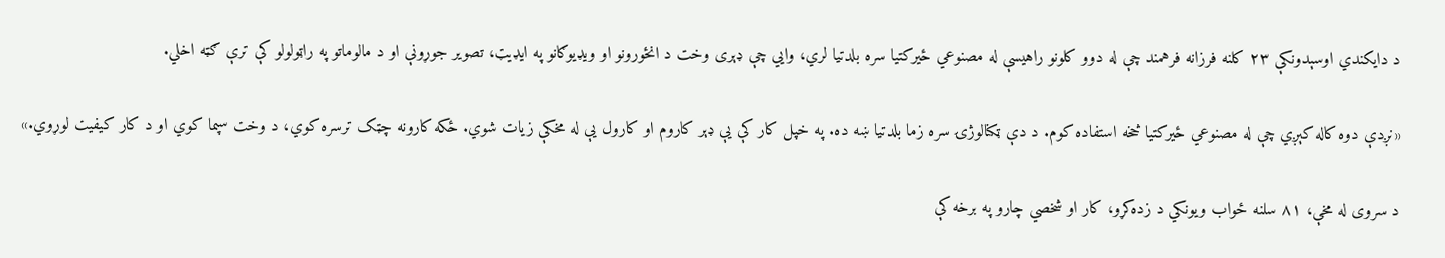د دایکندي اوسېدونکې ۲۳ کلنه فرزانه فرهمند چې له دوو کلونو راهیسې له مصنوعي ځیرکتیا سره بلدتیا لري، وایي چې ډېری وخت د انځورونو او ویډیوګانو په ایډیټ، تصویر جوړونې او د مالوماتو په راټولولو کې ترې ګټه اخلي.

«نږدې دوه کاله کېږي چې له مصنوعي ځیرکتیا څخه استفاده کوم. د دې ټکنالوژۍ سره زما بلدتیا ښه ده. په خپل کار کې یې ډېر کاروم او کارول یې له مخکې زیات شوي. ځکه کارونه چټک ترسره کوي، د وخت سپما کوي او د کار کیفیت لوړوي.»

د سروی له مخې، ۸۱ سلنه ځواب ویونکي د زده‌کړو، کار او شخصي چارو په برخه کې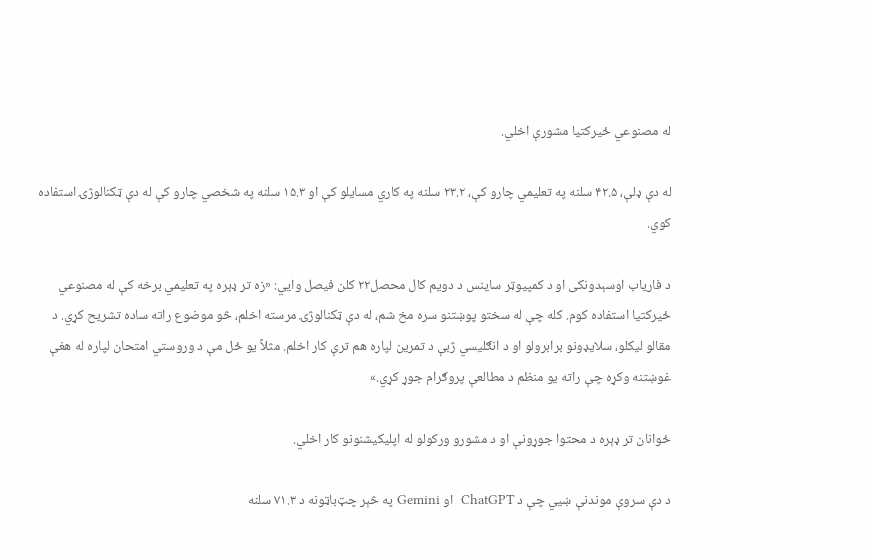له مصنوعي ځیرکتیا مشورې اخلي.

له دې ډلې، ۴۲.۵ سلنه په تعلیمي چارو کې، ۲۳.۲ سلنه په کاري مسایلو کې او ۱۵.۳ سلنه په شخصي چارو کې له دې ټکنالوژۍ استفاده کوي.

د فاریاب اوسېدونکی او د کمپیوټر ساینس د دویم کال محصل۲۲ کلن فیصل وایي: «زه تر ډېره په تعلیمي برخه کې له مصنوعي ځیرکتیا استفاده کوم. کله چې له سختو پوښتنو سره مخ شم، له دې ټکنالوژۍ مرسته اخلم، څو موضوع راته ساده تشریح کړي. د مقالو لیکلو، سلایډونو برابرولو او د انګلیسي ژبې د تمرین لپاره هم ترې کار اخلم. مثلاً یو ځل مې د وروستي امتحان لپاره له هغې غوښتنه وکړه چې راته یو منظم د مطالعې پروګرام جوړ کړي.»

ځوانان تر ډېره د محتوا جوړونې او د مشورو ورکولو له اپلیکیشنونو کار اخلي.

د دې سروې موندنې ښيي چې د ChatGPT  او Gemini په څېر چټ‌باټونه د ۷۱.۳ سلنه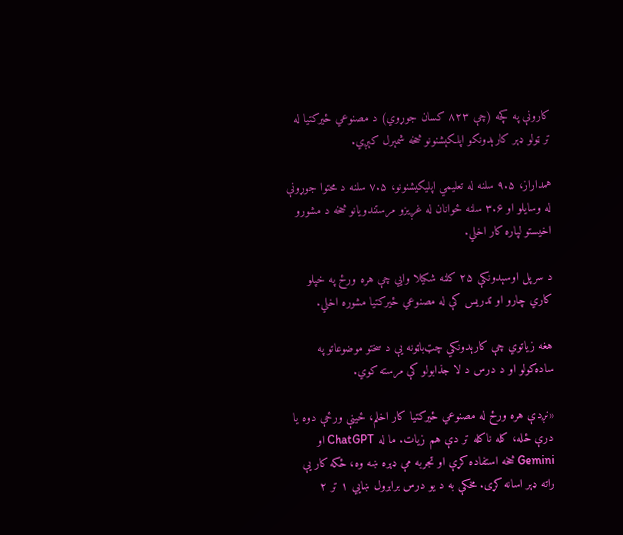کارونې په کچه (چې ۸۲۳ کسان جوړوي) د مصنوعي ځیرکتیا له تر ټولو ډېر کارېدونکو اپلکېشنونو څخه شمېرل کېږي.

همداراز، ۹.۵ سلنه له تعلیمي اپلیکیشنونو، ۷.۵ سلنه د محتوا جوړونې له وسایلو او ۳.۶ سلنه ځوانان له غږیزو مرستندویانو څخه د مشورو اخیستو لپاره کار اخلي.

د سرپل اوسېدونکې ۲۵ کلنه شکیلا وایي چې هره ورځ په خپلو کاري چارو او تدریس کې له مصنوعي ځیرکتیا مشوره اخلي.

هغه زیاتوي چې کارېدونکي چټ‌باټونه یې د سختو موضوعاتو په ساده‌کولو او د درس د لا جذابولو کې مرسته کوي.

«نږدې هره ورځ له مصنوعي ځیرکتیا کار اخلم، ځینې ورځې دوه یا درې ځله، کله ناکله تر دې هم زیات. ما له ChatGPT او Gemini څخه استفاده کړې او تجربه مې ډېره ښه وه، ځکه کار یې راته ډېر اسانه کړی. مخکې به د یو درس برابرول ښايي ۱ تر ۲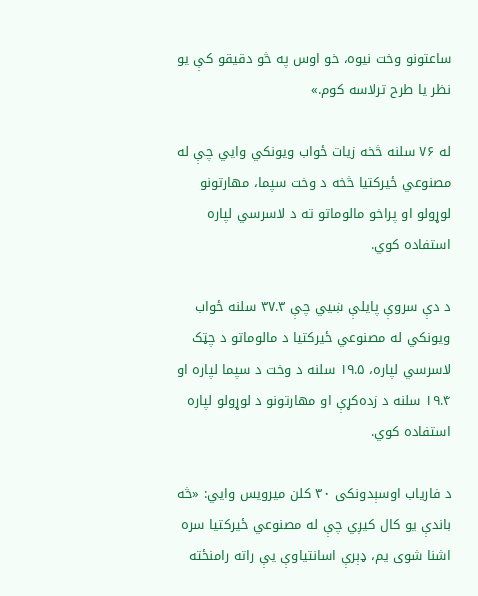ساعتونو وخت نیوه، خو اوس په څو دقیقو کې یو نظر یا طرح ترلاسه کوم.»

له ۷۶ سلنه څخه زیات ځواب ویونکي وایي چې له مصنوعي ځیرکتیا څخه د وخت سپما، مهارتونو لوړولو او پراخو مالوماتو ته د لاسرسي لپاره استفاده کوي.

د دې سروې پایلې ښيي چې ۳۷.۳ سلنه ځواب ویونکي له مصنوعي ځیرکتیا د مالوماتو د چټک لاسرسي لپاره، ۱۹.۵ سلنه د وخت د سپما لپاره او ۱۹.۴ سلنه د زده‌کړې او مهارتونو د لوړولو لپاره استفاده کوي.

د فاریاب اوسېدونکی ۳۰ کلن میرویس وایي: «څه باندې یو کال کیږي چې له مصنوعي ځیرکتیا سره اشنا شوی یم، ډېرې اسانتیاوې یې راته رامنځته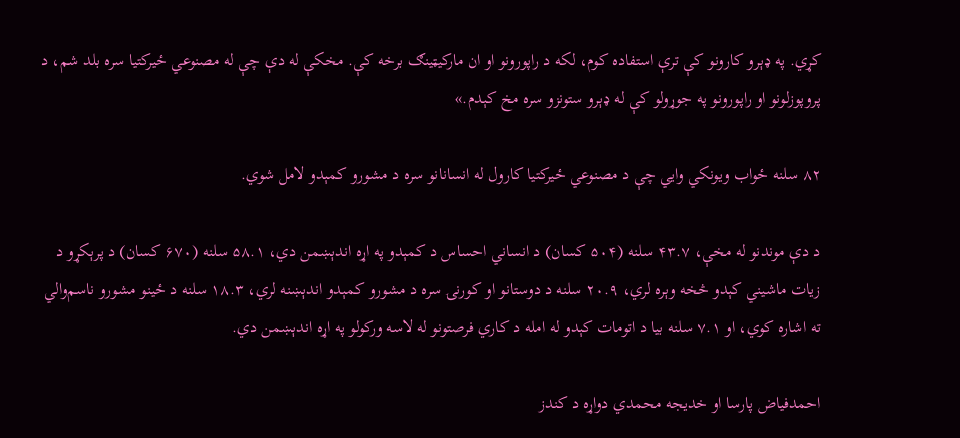کړي. په ډېرو کارونو کې ترې استفاده کوم، لکه د راپورونو او ان مارکیټینګ برخه کې. مخکې له دې چې له مصنوعي ځیرکتیا سره بلد شم، د پروپوزلونو او راپورونو په جوړولو کې له ډېرو ستونزو سره مخ کېدم.»

۸۲ سلنه ځواب ویونکي وایي چې د مصنوعي ځیرکتیا کارول له انسانانو سره د مشورو کمېدو لامل شوي.

د دې موندنو له مخې، ۴۳.۷ سلنه (۵۰۴ کسان) د انساني احساس د کمېدو په اړه اندېښمن دي، ۵۸.۱ سلنه (۶۷۰ کسان) د پرېکړو د زیات ماشیني کېدو څخه وېره لري، ۲۰.۹ سلنه د دوستانو او کورنۍ سره د مشورو کمېدو اندېښنه لري، ۱۸.۳ سلنه د ځینو مشورو ناسم‌والي ته اشاره کوي، او ۷.۱ سلنه بیا د اتومات کېدو له امله د کاري فرصتونو له لاسه ورکولو په اړه اندېښمن دي.

احمدفیاض پارسا او خدیجه محمدي دواړه د کندز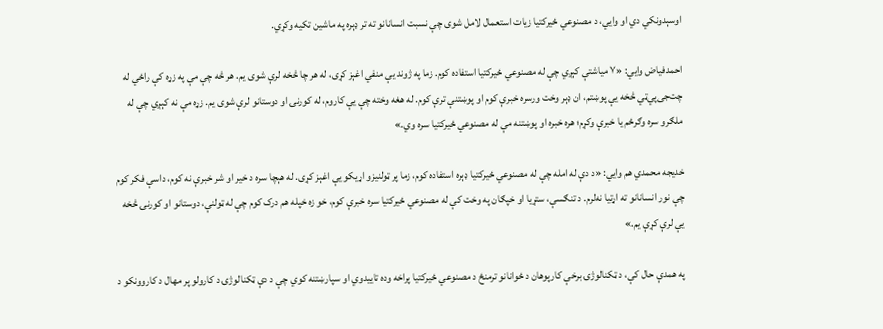اوسېدونکي دي او وایي، د مصنوعي ځیرکتیا زیات استعمال لامل شوی چې نسبت انسانانو ته تر ډېره په ماشین تکیه وکړي.

احمدفیاض وایي: «۷ میاشتې کېږي چې له مصنوعي ځیرکتیا استفاده کوم. زما په ژوند یې منفي اغېز کړی، له هر چا څخه لرې شوی یم. هر څه چې مې په زړه کې راځي له چت‌جی‌پي‌ټي څخه یې پوښتم، ان ډېر وخت ورسره خبرې کوم او پوښتنې ترې کوم. له هغه وخته چې یې کاروم، له کورنۍ او دوستانو لرې شوی یم. زړه مې نه کېږي چې له ملګرو سره وګرځم یا خبرې وکړم؛ هره خبره او پوښتنه مې له مصنوعي ځیرکتیا سره وي.»

خدیجه محمدي هم وایي: «د دې له امله چې له مصنوعي ځیرکتیا ډېره استفاده کوم، زما پر ټولنیزو اړیکو یې اغېز کړی. له هېچا سره د خیر او شر خبرې نه کوم، داسې فکر کوم چې نور انسانانو ته اړتیا نه‌لرم. د تنګسې، ستړیا او خپګان په وخت کې له مصنوعي ځیرکتیا سره خبرې کوم، خو زه خپله هم درک کوم چې له ټولنې، دوستانو او کورنۍ څخه یې لرې کړې یم.»

په همدې حال کې، د ټکنالوژۍ برخې کارپوهان د ځوانانو ترمنځ د مصنوعي ځیرکتیا پراخه وده تاییدوي او سپارښتنه کوي چې د دې ټکنالوژۍ د کارولو پر مهال د کاروونکو د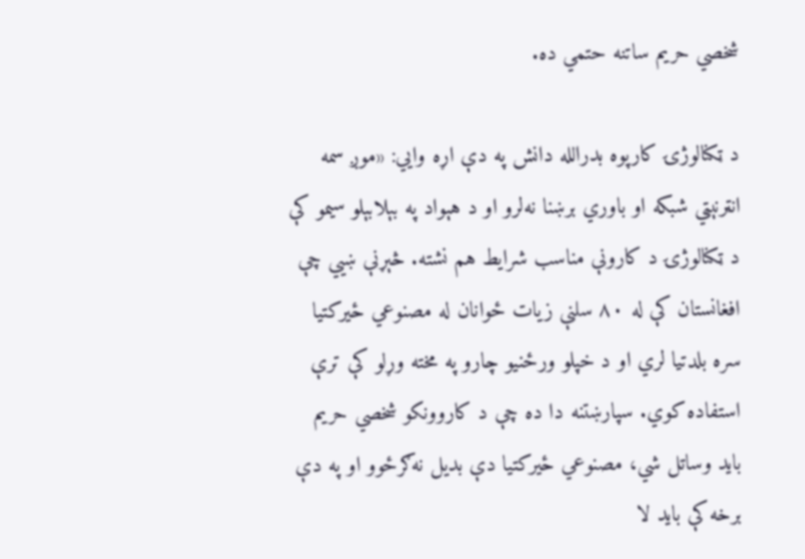شخصي حریم ساتنه حتمي ده.

د ټکنالوژۍ کارپوه بدرالله دانش په دې اړه وایي: «موږ سمه انټرنېټي شبکه او باوري برښنا نه‌لرو او د هېواد په بېلابېلو سیمو کې د ټکنالوژۍ د کارونې مناسب شرایط هم نشته. څېړنې ښيي چې افغانستان کې له ۸۰ سلنې زیات ځوانان له مصنوعي ځیرکتیا سره بلدتیا لري او د خپلو ورځنیو چارو په مخته وړلو کې ترې استفاده کوي. سپارښتنه دا ده چې د کاروونکو شخصي حریم باید وساتل شي، مصنوعي ځیرکتیا دې بدیل نه‌ګرځوو او په دې برخه کې باید لا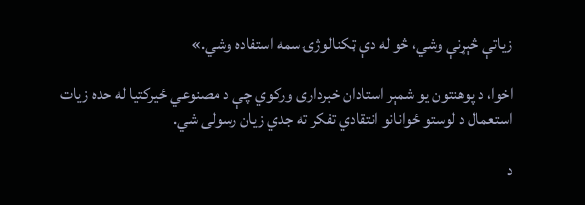زیاتې څېړنې وشي، څو له دې ټکنالوژۍ سمه استفاده وشي.»

اخوا، د پوهنتون یو شمېر استادان خبرداری ورکوي چې د مصنوعي ځیرکتیا له حده زیات استعمال د لوستو ځوانانو انتقادي تفکر ته جدي زیان رسولی شي.

د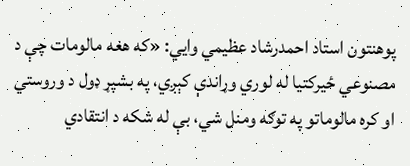پوهنتون استاد احمدرشاد عظیمي وایي: «که هغه مالومات چې د مصنوعي ځیرکتیا له لوري وړاندې کېږي، په بشپړ ډول د وروستي او کره مالوماتو په توګه ومنل شي، بې له شکه د انتقادي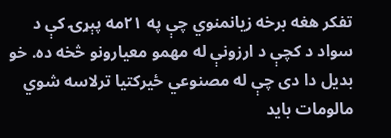تفکر هغه برخه زیانمنوي چې په ۲۱مه پېړۍ کې د سواد د کچې د ارزونې له مهمو معیارونو څخه ده. خو بدیل دا دی چې له مصنوعي ځیرکتیا ترلاسه شوي مالومات باید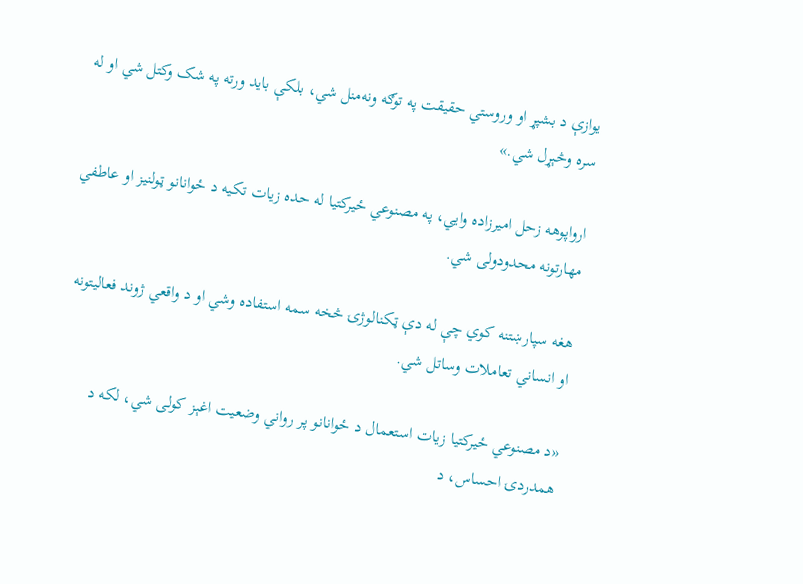یوازې د بشپړ او وروستي حقیقت په توګه ونه‌منل شي، بلکې باید ورته په شک وکتل شي او له سره وڅېړل شي.»

ارواپوهه زحل امیرزاده وایي، په مصنوعي ځیرکتیا له حده زیات تکیه د ځوانانو ټولنیز او عاطفي مهارتونه محدودولی شي.

هغه سپارښتنه کوي چې له دې ټکنالوژۍ څخه سمه استفاده وشي او د واقعي ژوند فعالیتونه او انساني تعاملات وساتل شي.

«د مصنوعي ځیرکتیا زیات استعمال د ځوانانو پر رواني وضعیت اغېز کولی شي، لکه د همدردۍ احساس، د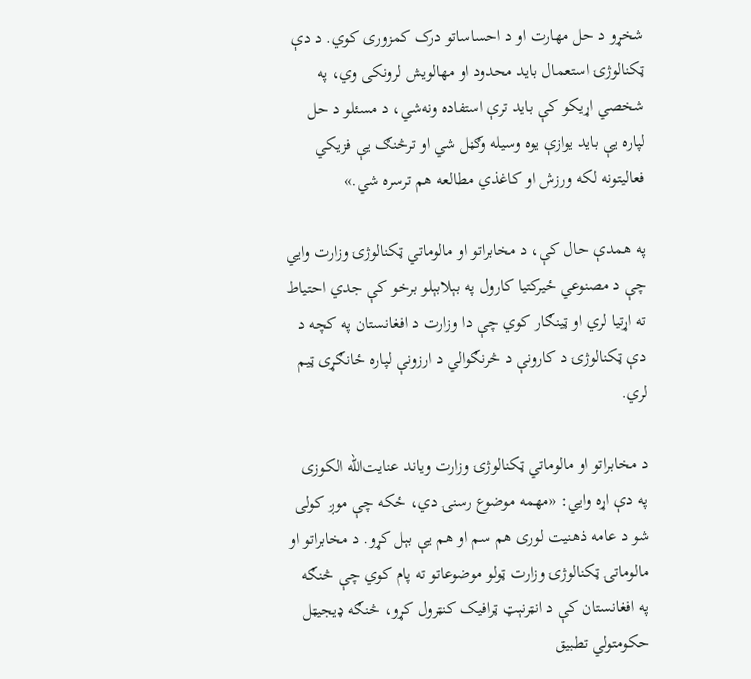شخړو د حل مهارت او د احساساتو درک کمزوری کوي. د دې ټکنالوژۍ استعمال باید محدود او مهالویش لرونکی وي، په شخصي اړیکو کې باید ترې استفاده ونه‌شي، د مسئلو د حل لپاره یې باید یوازې یوه وسیله وګڼل شي او ترڅنګ یې فزیکي فعالیتونه لکه ورزش او کاغذي مطالعه هم ترسره شي.»

په همدې حال کې، د مخابراتو او مالوماتي ټکنالوژۍ وزارت وایي چې د مصنوعي ځیرکتیا کارول په بېلابېلو برخو کې جدي احتیاط ته اړتیا لري او ټینګار کوي چې دا وزارت د افغانستان په کچه د دې ټکنالوژۍ د کارونې د څرنګوالي د ارزونې لپاره ځانګړی ټیم لري.

د مخابراتو او مالوماتي ټکنالوژۍ وزارت ویاند عنایت‌الله الکوزی په دې اړه وایي: «مهمه موضوع رسنۍ دي، ځکه چې موږ کولی شو د عامه ذهنیت لوری هم سم او هم یې بېل کړو. د مخابراتو او مالوماتۍ ټکنالوژۍ وزارت ټولو موضوعاتو ته پام کوي چې څنګه په افغانستان کې د انټرنېټ ټرافیک کنټرول کړو، څنګه ډیجیټل حکومتولي تطبیق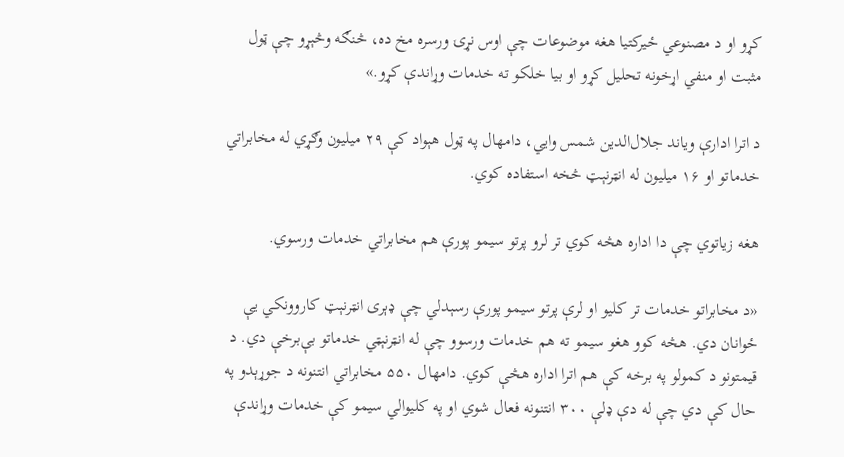کړو او د مصنوعي ځیرکتیا هغه موضوعات چې اوس نړۍ ورسره مخ ده، څنګه وڅېړو چې ټول مثبت او منفي اړخونه تحلیل کړو او بیا خلکو ته خدمات وړاندې کړو.»

د اترا ادارې ویاند جلال‌الدین شمس وایي، دامهال په ټول هېواد کې ۲۹ میلیون وګړي له مخابراتي خدماتو او ۱۶ میلیون له انټرنېټ څخه استفاده کوي.

هغه زیاتوي چې دا اداره هڅه کوي تر لرو پرتو سیمو پورې هم مخابراتي خدمات ورسوي.

«د مخابراتو خدمات تر کلیو او لرې پرتو سیمو پورې رسېدلي چې ډېری انټرنېټ کاروونکي یې ځوانان دي. هڅه کوو هغو سیمو ته هم خدمات ورسوو چې له انټرنېټي خدماتو بې‌برخې دي. د قیمتونو د کمولو په برخه کې هم اترا اداره هڅې کوي. دامهال ۵۵۰ مخابراتي انتنونه د جوړېدو په حال کې دي چې له دې ډلې ۳۰۰ انتنونه فعال شوي او په کلیوالي سیمو کې خدمات وړاندې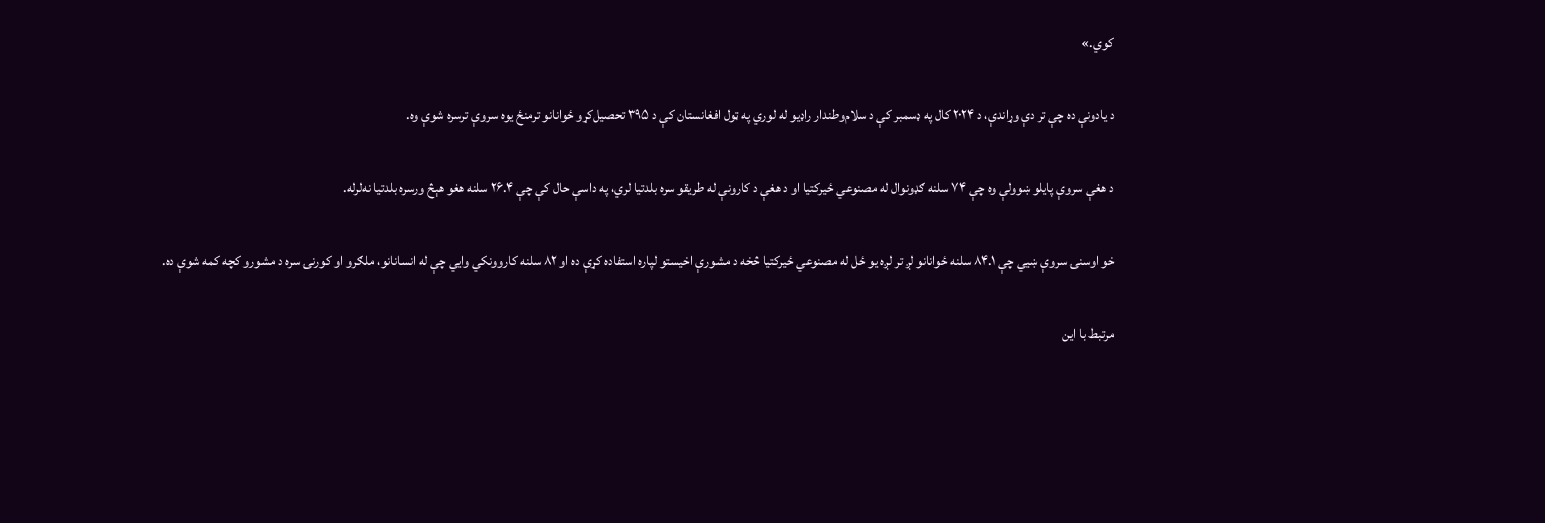کوي.»

د یادونې ده چې تر دې وړاندې، د ۲۰۲۴ کال په ډسمبر کې د سلام‌وطندار راډیو له لوري په ټول افغانستان کې د ۳۹۵ تحصیل‌کړو ځوانانو ترمنځ یوه سروې ترسره شوې وه.

د هغې سروې پایلو ښوولې وه چې ۷۴ سلنه ګډونوال له مصنوعي ځیرکتیا او د هغې د کارونې له طریقو سره بلدتیا لري، په داسې حال کې چې ۲۶.۴ سلنه هغو هېڅ ورسره بلدتیا نه‌لرله.

خو اوسنۍ سروې ښيي چې ۸۴.۱ سلنه ځوانانو لږ تر لږه یو ځل له مصنوعي ځیرکتیا څخه د مشورې اخیستو لپاره استفاده کړې ده او ۸۲ سلنه کاروونکي وایي چې له انسانانو، ملګرو او کورنۍ سره د مشورو کچه کمه شوې ده.

مرتبط با این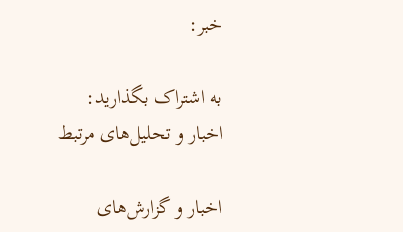خبر:

به اشتراک بگذارید:
اخبار و تحلیل‌های مرتبط

اخبار و گزارش‌های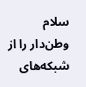سلام وطن‌دار را از شبکه‌های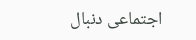اجتماعی دنبال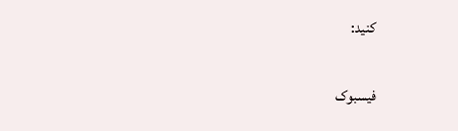کنید:

فیسبوک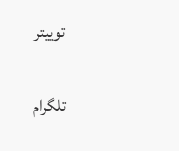توییتر

تلگرام